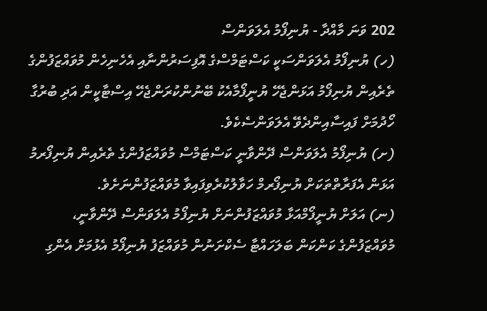202 ވަނަ މާއްދާ - ޔުނިފޯމު އެލަވަންސް
(ހ) ޔުނިފޯމު އެލަވަންސަކީ ކަސްޓަމްސްގެ އޮފިސަރުންނާއި އެހެނިހެން މުވައްޒަފުންގެ ތެރެއިން ޔުނިފޯމު އަޅަންޖެހޭ ޔުނީފޯމާއެކު ބޭނުންކުރަންޖެހޭ އިސްޓާކީން އަދި ބުރުގާ ހޯދުމަށް ފައިސާއިންދެވޭ އެލަވަންސެކެވެ.
(ށ) ޔުނިފޯމު އެލަވަންސް ދޭންވާނީ ކަސްޓަމްސް މުވައްޒަފުންގެ ތެރެއިން ޔުނިފޯރމު އަޅަން އެފަރާތްތަކަށް ޔުނިފޯރމް ހަވާލުކުރެވިފައިވާ މުވައްޒަފުންނަށެވެ.
(ނ) އަލަށް ޔުނީފޯމްއަޅާ މުވައްޒަފުންނަށް ޔުނިފޯމު އެލަވަންސް ދޭންވާނީ، މުވައްޒަފުންގެ ކަންކަން ބަލަހައްޓާ ސެކްށަނުން މުވައްޒަފު ޔުނިފޯމު އެޅުމަށް އެންގި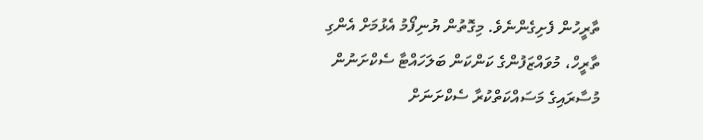ތާރީހުން ފެށިގެންނެވެ. މިގޮތުން ޔުނިފޯމު އެޅުމަށް އެންގި ތާރީހް، މުވައްޒަފުންގެ ކަންކަން ބަލަހައްޓާ ސެކްށަނުން މުސާރައިގެ މަސައްކަތްކުރާ ސެކްށަނަށް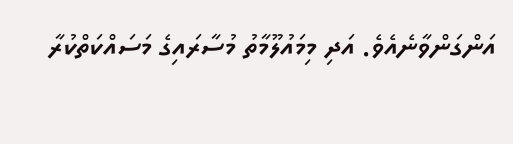އަންގަންވާނެއެވެ. އަދި މިމައުލޫމާތު މުސާރައިގެ މަސައްކަތްކުރާ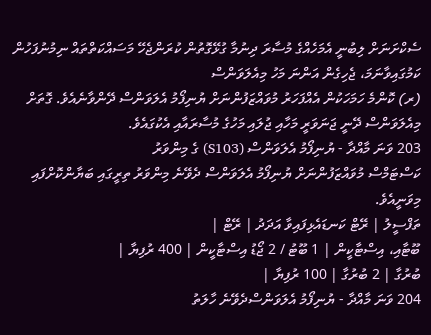ސެކްށަނަށް ލިބުނީ އެމަހެއްގެ މުސާރަ ދިނުމާ ގުޅޭގޮތުން ކުރަންޖެހޭ މަސައްކަތްތައް ނިމުނުފަހުން ކަމުގައިވާނަމަ، ޖެހިގެން އަންނަ މަހު މިއެލަވަންސް
(ރ) ކޮންމެ ހަމަހަކުން އެއްފަހަރު މުވައްޒަފުންނަށް ޔުނިފޯމު އެލަވަންސް ދޭންވާނެއެވެ. ގޮތަށް މިއެލަވަންސް ދޭނީ ޖަނަވަރީ މަހާއި ޖުލައި މަހުގެ މުސާރައާއި އެކުގައެވެ.
203 ވަނަ މާއްދާ - ޔުނިފޯމު އެލަވަންސް (S103) ގެ މިންވަރު
ކަސްޓަމްސް މުވައްޒަފުންނަށް ޔުނިފޯމު އެލަވަންސް ދެވޭނެ މިންވަރު ތިރީގައި ބަޔާންކޮށްފައި މިވަނީއެވެ.
ތަފްސީލު | ރޭޓް ކަނޑައެޅިފައިވާ އަދަދު | ރޭޓް |
ބޫޓާއި، އިސްޓާކީން | 1 ބޫޓު / 2 ޖޯޑު އިސްޓާކީން | 400 ރުފިޔާ |
ބުރުގާ | 2 ބުރުގާ | 100 ރުފިޔާ |
204 ވަނަ މާއްދާ - ޔުނިފޯމު އެލަވަންސްދެވޭނެ ހާލަތު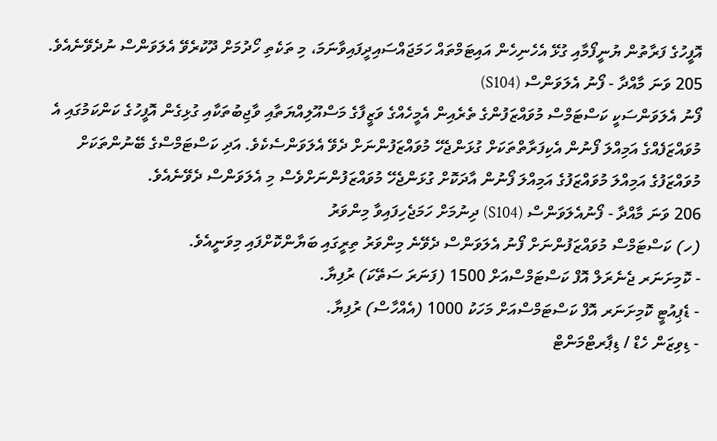އޮފީހުގެ ފަރާތުން ޔުނީފޯމާއި ގުޅޭ އެހެނިހެން އައިޓަމްތައް ހަމަޖައްސައިދީފައިވާނަމަ، މި ތަކެތި ހޯދުމަށް ދޫކުރެވޭ އެލަވަންސް ނުދެވޭނެއެވެ.
205 ވަނަ މާއްދާ - ފޯނު އެލަވަންސް (S104)
ފޯނު އެލަވަންސަކީ ކަސްޓަމްސް މުވައްޒަފުންގެ ތެރެއިން އެމީހެއްގެ ވަޒީފާގެ މަސްއޫލިއްޔަތާއި ވާޖިބުތަކާއި ގުޅިގެން އޮފީހުގެ ކަންކަމުގައި އެ މުވައްޒަފެއްގެ އަމިއްލަ ފޯނުން އެކިފަރާތްތަކަށް ގުޅަންޖެހޭ މުވައްޒަފުންނަށް ދެވޭ އެލަވަންސެކެވެ. އަދި ކަސްޓަމްސްގެ ބޭނުންތަކަށް މުވައްޒަފުގެ އަމިއްލަ މުވައްޒަފުގެ އަމިއްލަ ފޯނުން އާދަކޮށް ގުޅަންޖެހޭ މުވައްޒަފުންނަށްވެސް މި އެލަވަންސް ދެވޭނެއެވެ.
206 ވަނަ މާއްދާ - ފޯނުއެލަވަންސް (S104) ދިނުމަށް ހަމަޖެހިފައިވާ މިންވަރު
(ހ) ކަސްޓަމްސް މުވައްޒަފުންނަށް ފޯނު އެލަވަންސް ދެވޭނެ މިންވަރު ތިރީގައި ބަޔާންކޮށްފައި މިވަނީއެވެ.
- ކޮމިށަނަރ ޖެނެރަލް އޮފް ކަސްޓަމްސްއަށް 1500 (ފަނަރަ ސަތޭކަ) ރުފިޔާ.
- ޑެޕިއުޓީ ކޮމިށަނަރ އޮފް ކަސްޓަމްސްއަށް މަހަކު 1000 (އެއްހާސް) ރުފިޔާ.
- ޑިވިޒަން ހެޑް / ޑިޕާރޓްމަންޓް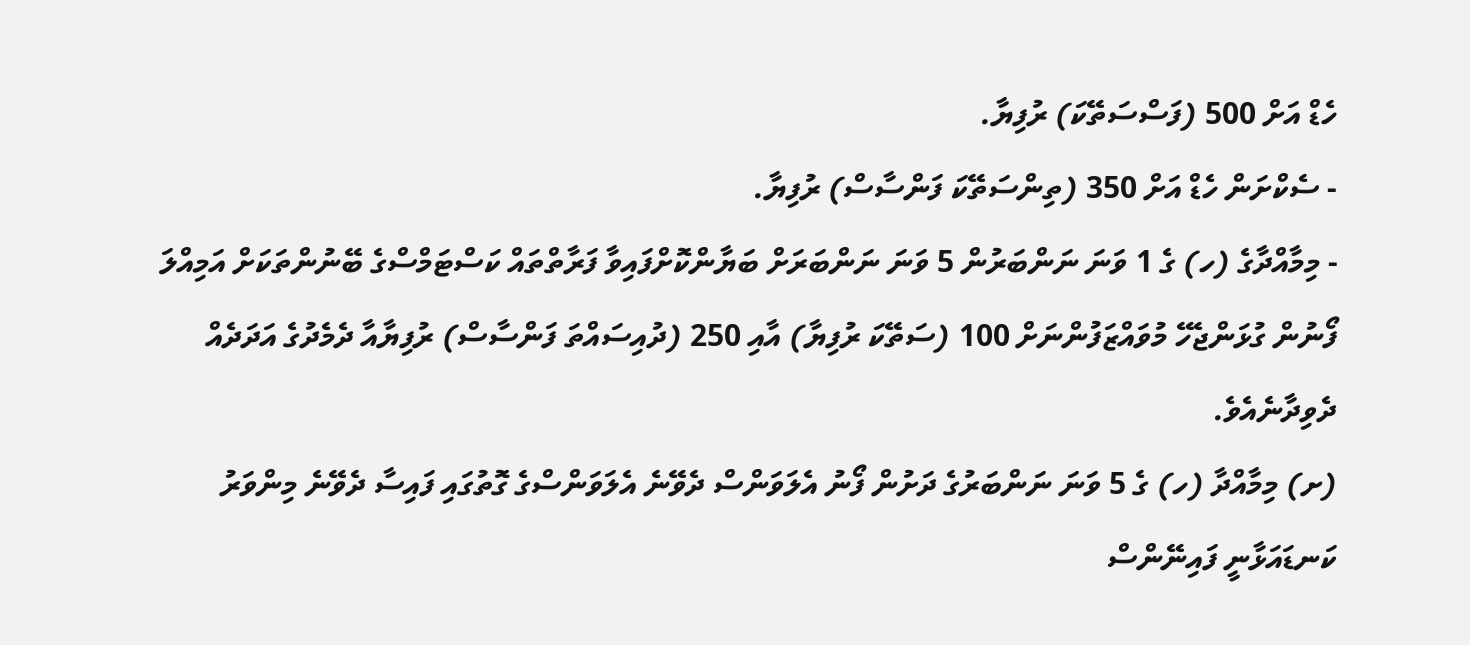ހެޑް އަށް 500 (ފަސްސަތޭކަ) ރުފިޔާ.
- ސެކްށަން ހެޑް އަށް 350 (ތިންސަތޭކަ ފަންސާސް) ރުފިޔާ.
- މިމާއްދާގެ (ހ) ގެ 1 ވަނަ ނަންބަރުން 5 ވަނަ ނަންބަރަށް ބަޔާންކޮށްފައިވާ ފަރާތްތައް ކަސްޓަމްސްގެ ބޭނުންތަކަށް އަމިއްލަ ފޯނުން ގުޅަންޖެހޭ މުވައްޒަފުންނަށް 100 (ސަތޭކަ ރުފިޔާ) އާއި 250 (ދުއިސައްތަ ފަންސާސް) ރުފިޔާއާ ދެމެދުގެ އަދަދެއް ދެވިދާނެއެވެ.
(ށ) މިމާއްދާ (ހ) ގެ 5 ވަނަ ނަންބަރުގެ ދަށުން ފޯނު އެލަވަންސް ދެވޭނެ އެލަވަންސްގެ ގޮތުގައި ފައިސާ ދެވޭނެ މިންވަރު ކަނޑައަޅާނީ ފައިނޭންސް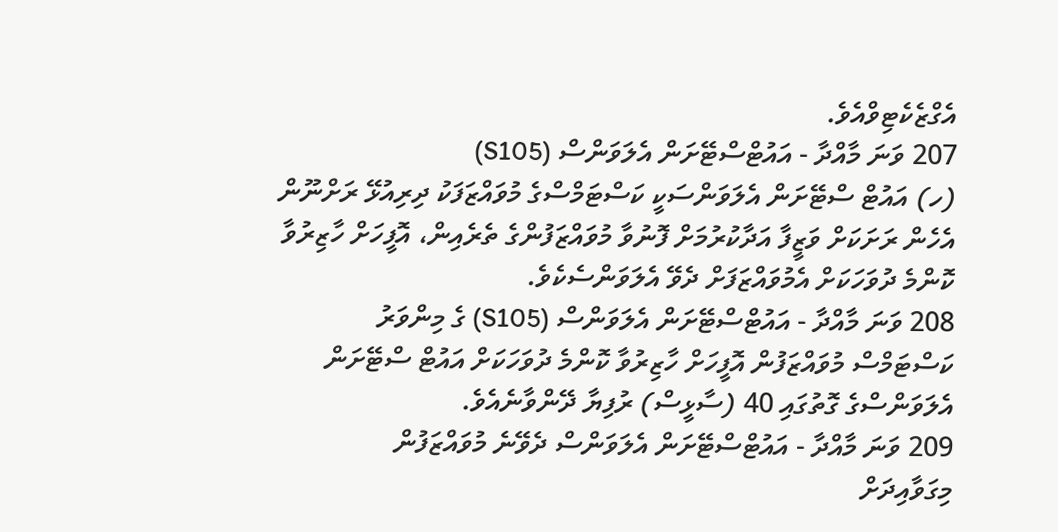އެގްޒެކެޓިވްއެވެ.
207 ވަނަ މާއްދާ - އައުޓްސްޓޭށަން އެލަވަންސް (S105)
(ހ) އައުޓް ސްޓޭށަން އެލަވަންސަކީ ކަސްޓަމްސްގެ މުވައްޒަފަކު ދިރިއުޅޭ ރަށްނޫން އެހެން ރަށަކަށް ވަޒީފާ އަދާކުރުމަށް ފޮނުވާ މުވައްޒަފުންގެ ތެރެއިން، އޮފީހަށް ހާޒިރުވާ ކޮންމެ ދުވަހަކަށް އެމުވައްޒަފަށް ދެވޭ އެލަވަންސެކެވެ.
208 ވަނަ މާއްދާ - އައުޓްސްޓޭށަން އެލަވަންސް (S105) ގެ މިންވަރު
ކަސްޓަމްސް މުވައްޒަފުން އޮފީހަށް ހާޒިރުވާ ކޮންމެ ދުވަހަކަށް އައުޓް ސްޓޭށަން އެލަވަންސްގެ ގޮތުގައި 40 (ސާޅީސް) ރުފިޔާ ދޭންވާނެއެވެ.
209 ވަނަ މާއްދާ - އައުޓްސްޓޭށަން އެލަވަންސް ދެވޭނެ މުވައްޒަފުން
މިގަވާއިދަށް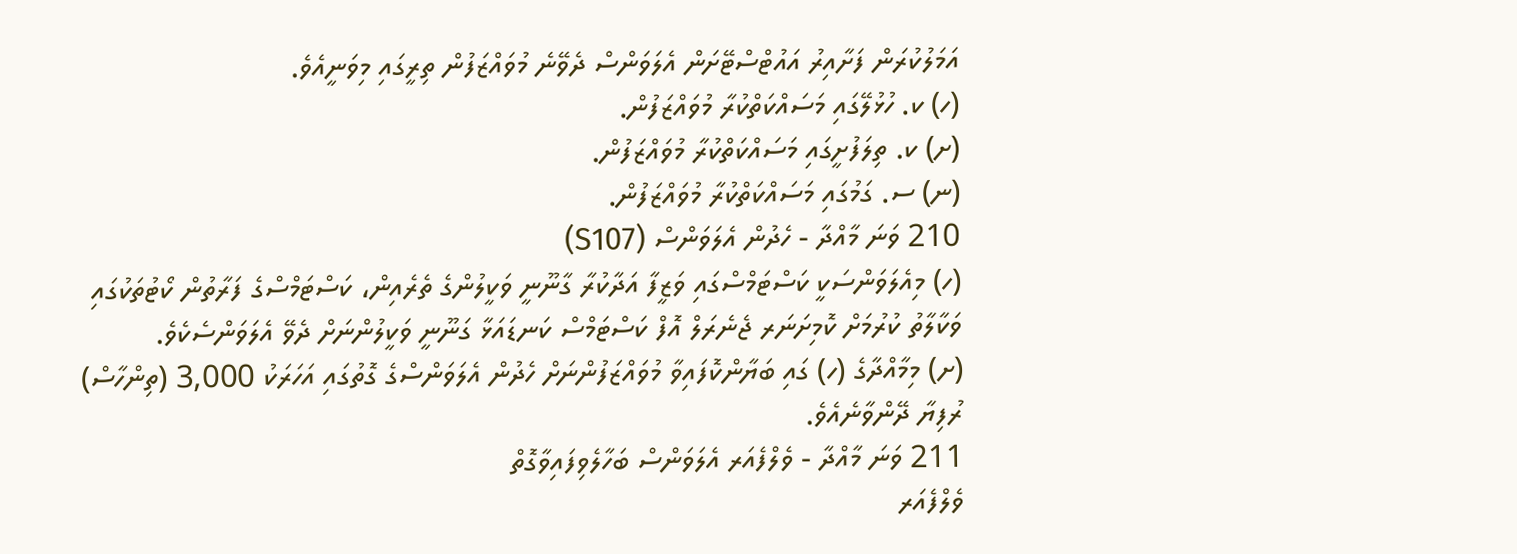އަމަލުކުރަން ފަށާއިރު އައުޓްސްޓޭށަން އެލަވަންސް ދެވޭނެ މުވައްޒަފުން ތިރީގައި މިވަނީއެވެ.
(ހ) ކ. ހުޅުލޭގައި މަސައްކަތްކުރާ މުވައްޒަފުން.
(ށ) ކ. ތިލަފުށީގައި މަސައްކަތްކުރާ މުވައްޒަފުން.
(ނ) ސ. ގަމުގައި މަސައްކަތްކުރާ މުވައްޒަފުން.
210 ވަނަ މާއްދާ - ހެދުން އެލަވަންސް (S107)
(ހ) މިއެލަވަންސަކީ ކަސްޓަމްސްގައި ވަޒީފާ އަދާކުރާ ގާނޫނީ ވަކީލުންގެ ތެރެއިން، ކަސްޓަމްސްގެ ފަރާތުން ކޯޓުތަކުގައި ވަކާލާތު ކުރުމަށް ކޮމިށަނަރ ޖެނެރަލް އޮފް ކަސްޓަމްސް ކަނޑައަޅާ ގަނޫނީ ވަކީލުންނަށް ދެވޭ އެލަވަންސެކެވެ.
(ށ) މިމާއްދާގެ (ހ) ގައި ބަޔާންކޮފައިވާ މުވައްޒަފުންނަށް ހެދުން އެލަވަންސްގެ ގޮތުގައި އަހަރަކު 3,000 (ތިންހާސް) ރުފިޔާ ދޭންވާނެއެވެ.
211 ވަނަ މާއްދާ - ވެލްފެއަރ އެލަވަންސް ބަހާލެވިފައިވާގޮތް
ވެލްފެއަރ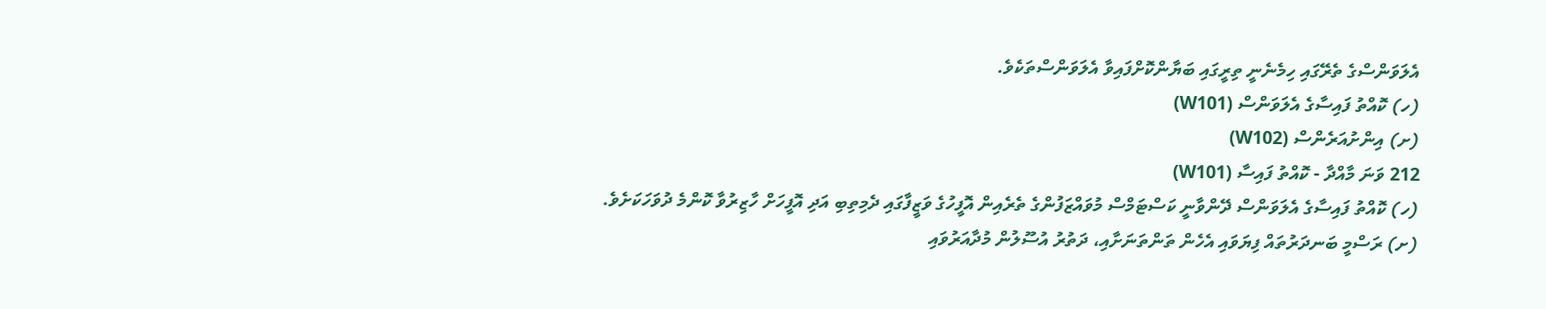އެލަވަންސްގެ ތެރޭގައި ހިމެނެނީ ތިރީގައި ބަޔާންކޮށްފައިވާ އެލަވަންސްތަކެވެ.
(ހ) ކޮއްތު ފައިސާގެ އެލަވަންސް (W101)
(ށ) އިންށުއަރެންސް (W102)
212 ވަނަ މާއްދާ - ކޮއްތު ފައިސާ (W101)
(ހ) ކޮއްތު ފައިސާގެ އެލަވަންސް ދޭންވާނީ ކަސްޓަމްސް މުވައްޒަފުންގެ ތެރެއިން އޮފީހުގެ ވަޒީފާގައި ދެމިތިބި އަދި އޮފީހަށް ހާޒިރުވާ ކޮންމެ ދުވަހަކަށެވެ.
(ށ) ރަސްމީ ބަނދަރުތައް ފިޔަވައި އެހެން ތަންތަނަށާއި، ދަތުރު އުސޫލުން މުދާއަރުވައި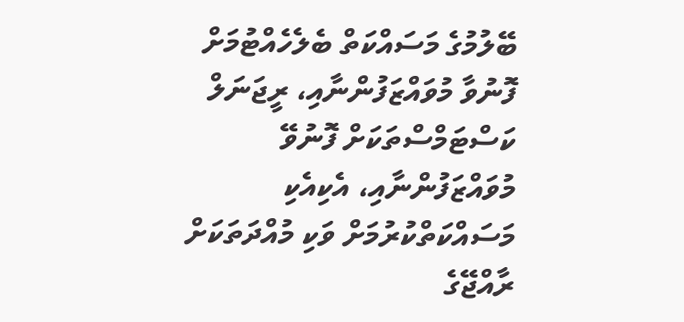ބޭލުމުގެ މަސައްކަތް ބެލެހެއްޓުމަށް ފޮނުވާ މުވައްޒަފުންނާއި، ރީޖަނަލް ކަސްޓަމްސްތަކަށް ފޮނުވޭ މުވައްޒަފުންނާއި، އެކިއެކި މަސައްކަތްކުރުމަށް ވަކި މުއްދަތަކަށް ރާއްޖޭގެ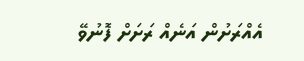އެއްރަށުން އަނެއް ރަށަށް ފޮނުވޭ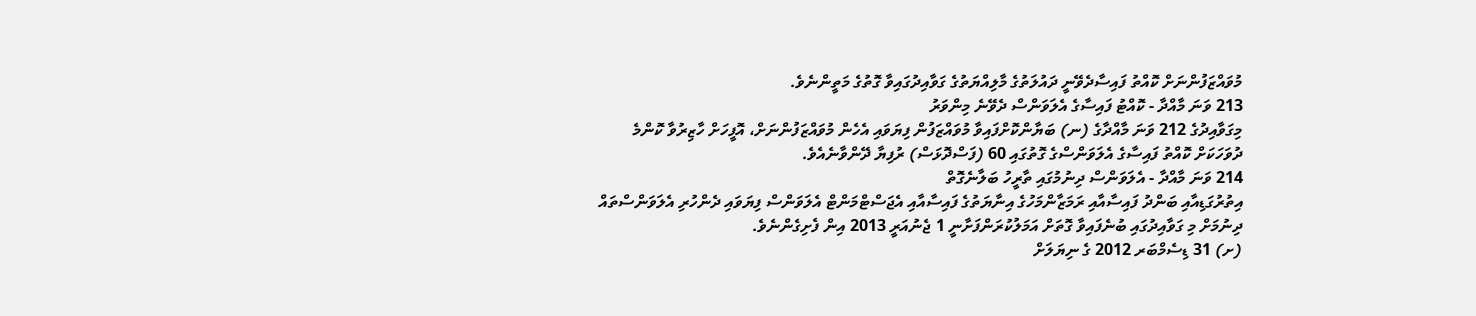މުވައްޒަފުންނަށް ކޮއްތު ފައިސާދެވޭނީ ދައުލަތުގެ މާލިއްޔަތުގެ ގަވާއިދުގައިވާ ގޮތުގެ މަތީންނެވެ.
213 ވަނަ މާއްދާ - ކޮއްޓު ފައިސާގެ އެލަވަންސް ދެވޭނެ މިންވަރު
މިގަވާއިދުގެ 212 ވަނަ މާއްދާގެ (ނ) ބަޔާންކޮށްފައިވާ މުވައްޒަފުން ފިޔަވައި އެހެން މުވައްޒަފުންނަށް، އޮފީހަށް ހާޒިރުވާ ކޮންމެ ދުވަހަކަށް ކޮއްތު ފައިސާގެ އެލަވަންސްގެ ގޮތުގައި 60 (ފަސްދޮޅަސް) ރުފިޔާ ދޭންވާނެއެވެ.
214 ވަނަ މާއްދާ - އެލަވަންސް ދިނުމުގައި ތާރީހު ބަލާނެގޮތް
އިތުރުގަޑިއާއި ބަންދު ފައިސާއާއި ރަމަޒާންމަހުގެ އިނާޔަތުގެ ފައިސާއާއި އެޖަސްޓްމަންޓް އެލަވަންސް ފިޔަވައި ދެންހުރި އެލަވަންސްތައް ދިނުމަށް މި ގަވާއިދުގައި ބުނެފައިވާ ގޮތަށް އަމަލުކުރަންފަށާނީ 1 ޖެނުއަރީ 2013 އިން ފެށިގެންނެވެ.
(ށ) 31 ޑިސެމްބަރ 2012 ގެ ނިޔަލަށް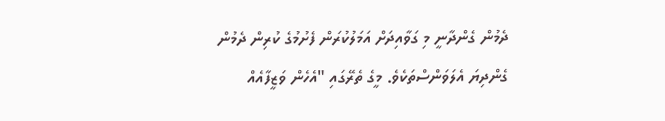ދެމުން ގެންދާނީ މި ގަވާއިދަށް އަމަލުކުރަން ފެށުމުގެ ކުރިން ދެމުން ގެންދިޔަ އެލަވަންސްތަކެވެ. މީގެ ތެރޭގައި "އެހެން ވަޒީފާއެއް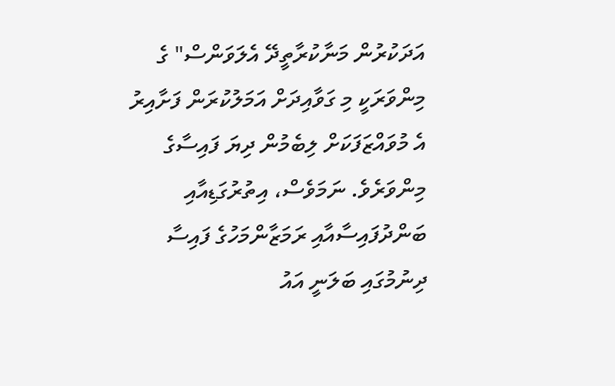އަދަކުރުން މަނާކުރާތީދޭ އެލަވަންސް" ގެ މިންވަރަކީ މި ގަވާއިދަށް އަމަލުކުރަން ފަށާއިރު އެ މުވައްޒަފަކަށް ލިބެމުން ދިޔަ ފައިސާގެ މިންވަރެވެ. ނަމަވެސް، އިތުރުގަޑިއާއި ބަންދުފައިސާއާއި ރަމަޒާންމަހުގެ ފައިސާ ދިނުމުގައި ބަލަނީ އައު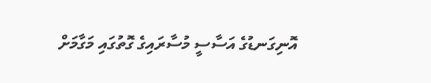އޮނިގަނޑުގެ އަސާސީ މުސާރައިގެ ގޮތުގައި މަގާމަށް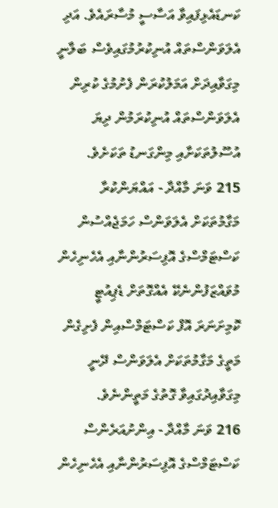ކަނޑައެޅިފައިވާ އަސާސީ މުސާރައެވެ. އަދި އެލަވަންސްތައް އުނިކުރުމުގައިވެސް ބަލާނީ މިގަވާއިދަށް އަމަލުކުރަން ފެށުމުގެ ކުރިން އެލަވަންސްތައް އުނިކުރަމުން ދިޔަ އުސޫލުތަކަށާއި މިންގަނޑު ތަކަށެވެ.
215 ވަނަ މާއްދާ - އައްޔަންކުރާ މަގާމުތަކަށް އެލަވަންސް ހަމަޖެއްސުން
ކަސްޓަމްސްގެ އޮފިސަރުންނާއި އެހެނިހެން މުވައްޒަފުންނެކޭ އެއްގޮތަށް ޑެޕިއުޓީ ކޮމިށަނަރަ އޮފް ކަސްޓަމްސްއިން ފެށިގެން މަތީގެ މަގާމުތަކަށް އެލަވަންސް ދޭނީ މިގަވާއިދުގައިވާ ގޮތުގެ މަތީންނެވެ.
216 ވަނަ މާއްދާ - އިންށުއަރެންސް
ކަސްޓަމްސްގެ އޮފިސަރުންނާއި އެހެނިހެން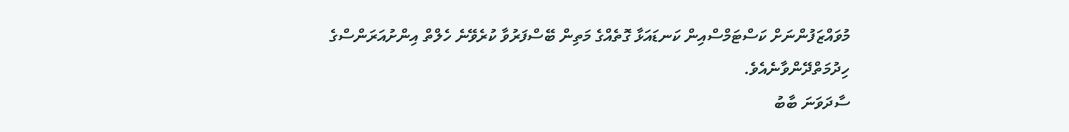މުވައްޒަފުންނަށް ކަސްޓަމްސްއިން ކަނޑައަޅާ ގޮތެއްގެ މަތިން ބޭސްފަރުވާ ކުރެވޭނެ ހެލްތް އިންށުއަރަންސްގެ ހިދުމަތްދޭންވާނެއެވެ.
ސާދަވަނަ ބާބު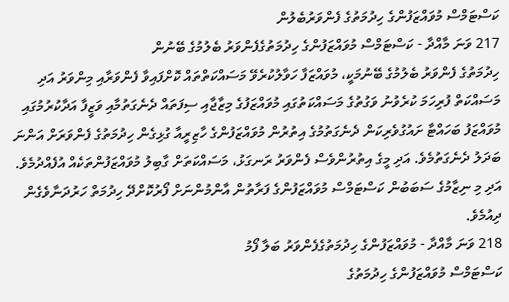ކަސްޓަމްސް މުވައްޒަފުންގެ ހިދުމަތުގެ ފެންވަރުބެލުން
217 ވަނަ މާއްދާ - ކަސްޓަމްސް މުވައްޒަފުންގެ ހިދުމަތުގެފެންވަރު ބެލުމުގެ ބޭނުން
ހިދުމަތުގެ ފެންވަރު ބެލުމުގެ ބޭނުމަކީ، މުވައްޒަފާ ހަވާލުކުރެވޭ މަސައްކަތްތައް ކޮށްފައިވާ ފެންވަރާއި މިންވަރު އަދި މަސައްކަތް ފުރިހަމަ ކުރެވުނު ވަގުތުގެ މަސައްކަތުގައި މުވައްޒަފުގެ މިޒާޖާއި ސިފަތައް ދެނެގަތުމާއި ވަޒީފާ އަދާކުރުމުގައި މުވައްޒަފު ބަހައްޓާ ށައުގުވެރިކަން ދެނެގަތުމުގެ އިތުރުން މުވައްޒަފުންގެ ހާޒިރީއާ ގުޅިގެން ހިދުމަތުގެ ފެންވަރަށް އަންނަ ބަދަލު ދެނެގަތުމެވެ. އަދި މީގެ އިތުރުންވެސް ފެންވަރު ރަނގަޅު، މަސައްކަތަށް ގާބިލު މުވައްޒަފުންތަކެއް އުފެއްދުމެވެ. އަދި މި ނިޒާމުގެ ސަބަބުން ކަސްޓަމްސް މުވައްޒަފުންގެ ފަރާތުން އާންމުންނަށް ފޯރުކޮށްދޭ ހިދުމަތް ހަރުދަނާވެގެން ދިއުމެވެ.
218 ވަނަ މާއްދާ - މުވައްޒަފުންގެ ހިދުމަތުގެފެންވަރު ބަލާ ފޯމު
ކަސްޓަމްސް މުވައްޒަފުންގެ ހިދުމަތުގެ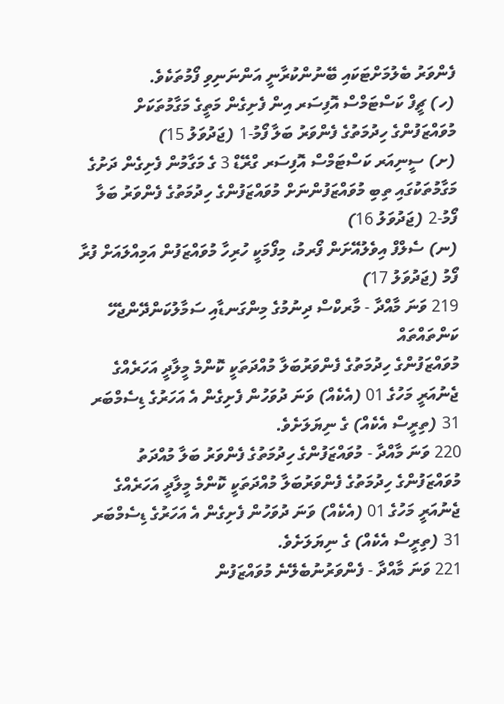ފެންވަރު ބެލުމަށްޓަކައި ބޭނުންކުރާނީ އަންނަނިވި ފޯމުތަކެވެ.
(ހ) ޗީފް ކަސްޓަމްސް އޮފިސަރ އިން ފެށިގެން މަތީގެ މަގާމުތަކަށް މުވައްޒަފުންގެ ހިދުމަތުގެ ފެންވަރު ބަލާ ފޯމު-1 (ޖަދުވަލު 15)
(ށ) ސީނިއަރ ކަސްޓަމްސް އޮފިސަރ ގްރޭޑް 3 ގެ މަގާމުން ފެށިގެން ދަށުގެ މަގާމުތަކުގައި ތިބި މުވައްޒަފުންނަށް މުވައްޒަފުންގެ ހިދުމަތުގެ ފެންވަރު ބަލާ ފޯމު-2 (ޖަދުވަލު 16)
(ނ) ސެލްފް އިވެލުއޭށަން ފޯރމު، މިފޯމަކީ ހުރިހާ މުވައްޒަފުން އަމިއްލައަށް ފުރާ ފޯމު (ޖަދުވަލު 17)
219 ވަނަ މާއްދާ - މާރކްސް ދިނުމުގެ މިންގަނޑާއި ސަމާލުކަންދޭންޖެހޭ ކަންތައްތައް
މުވައްޒަފުންގެ ހިދުމަތުގެ ފެންވަރުބަލާ މުއްދަތަކީ ކޮންމެ މީލާދީ އަހަރެއްގެ ޖެނުއަރީ މަހުގެ 01 (އެކެއް) ވަނަ ދުވަހުން ފެށިގެން އެ އަހަރުގެ ޑިސެމްބަރ 31 (ތިރީސް އެކެއް) ގެ ނިޔަލަށެވެ.
220 ވަނަ މާއްދާ - މުވައްޒަފުންގެ ހިދުމަތުގެ ފެންވަރު ބަލާ މުއްދަތު
މުވައްޒަފުންގެ ހިދުމަތުގެ ފެންވަރުބަލާ މުއްދަތަކީ ކޮންމެ މީލާދީ އަހަރެއްގެ ޖެނުއަރީ މަހުގެ 01 (އެކެއް) ވަނަ ދުވަހުން ފެށިގެން އެ އަހަރުގެ ޑިސެމްބަރ 31 (ތިރީސް އެކެއް) ގެ ނިޔަލަށެވެ.
221 ވަނަ މާއްދާ - ފެންވަރުނުބެލޭނެ މުވައްޒަފުން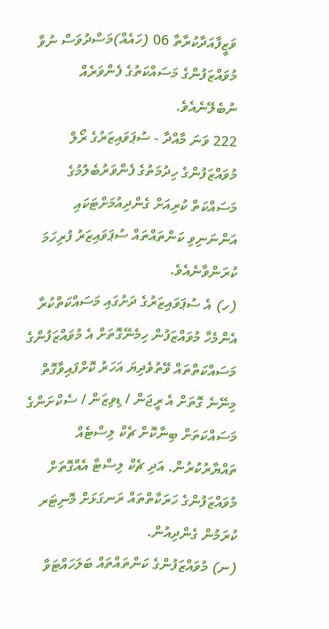ވަޒީފާއަދާކުރާތާ 06 (ހައެއް)މަސްދުވަސް ނުވާ މުވައްޒަފުންގެ މަސައްކަތުގެ ފެންވަރެއް ނުބެލޭނެއެވެ.
222 ވަނަ މާއްދާ - ސުޕަވައިޒަރުގެ ރޯލް
މުވައްޒަފުންގެ ހިދުމަތުގެ ފެންވަރުބެލުމުގެ މަސައްކަތް ކުރިއަށް ގެންދިއުމަށްޓަކައި އަންނަނިވި ކަންތައްތައް ސުޕަވައިޒަރު ފުރިހަމަ ކުރަންވާނެއެވެ.
(ހ) އެ ސުޕަވައިޒަރުގެ ދަށުގައި މަސައްކަތްކުރާ އެންމެހާ މުވައްޒަފުން ހިމެނޭގޮތަށް އެ މުވައްޒަފުންގެ މަސައްކަތްތައް ވޭތުވެދިޔަ އަހަރު ކޮށްފައިވާގޮތް މިނޭނެ ގޮތަށް އެ ރީޖަން / ޑިވިޒަން / ސެކްށަންގެ މަސައްކަތަށް ބިނާކޮށް ޗެކް ލިސްޓެއް ތައްޔާރުކުރުން. އަދި ޗެކް ލިސްޓާ އެއްގޮތަށް މުވައްޒަފުންގެ ހަރަކާތްތައް ރަނގަޅަށް މޮނިޓަރ ކުރަމުން ގެންދިއުން.
(ނ) މުވައްޒަފުންގެ ކަންތައްތައް ބަލަހައްޓަވާ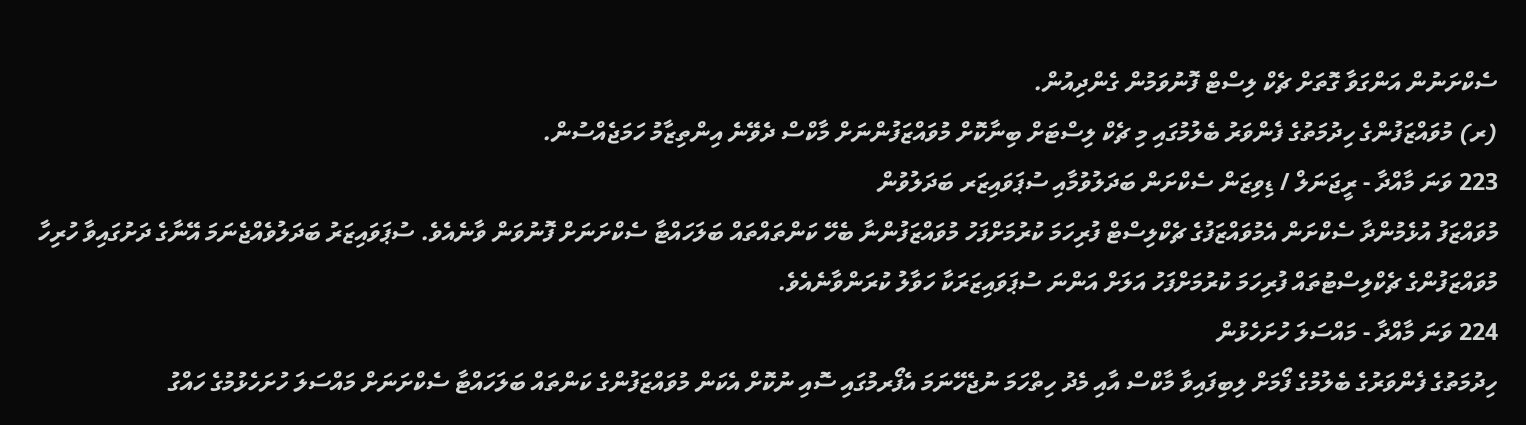ސެކްށަނުން އަންގަވާ ގޮތަށް ޗެކް ލިސްޓް ފޮނުވަމުން ގެންދިއުން.
(ރ) މުވައްޒަފުންގެ ހިދުމަތުގެ ފެންވަރު ބެލުމުގައި މި ޗެކް ލިސްޓަށް ބިނާކޮށް މުވައްޒަފުންނަށް މާކްސް ދެވޭނެ އިންތިޒާމު ހަމަޖެއްސުން.
223 ވަނަ މާއްދާ - ރީޖަނަލް / ޑިވިޒަން ސެކްށަން ބަދަލުވުމާއި ސުޕަވައިޒަރ ބަދަލުވުން
މުވައްޒަފު އުޅެމުންދާ ސެކްށަން އެމުވައްޒަފުގެ ޗެކްލިސްޓް ފުރިހަމަ ކުރުމަށްފަހު މުވައްޒަފުންނާ ބެހޭ ކަންތައްތައް ބަލަހައްޓާ ސެކްށަނަށް ފޮނުވަން ވާނެއެވެ. ސުޕަވައިޒަރު ބަދަލުވެއްޖެނަމަ އޭނާގެ ދަށުގައިވާ ހުރިހާ މުވައްޒަފުންގެ ޗެކްލިސްޓުތައް ފުރިހަމަ ކުރުމަށްފަހު އަލަށް އަންނަ ސުޕަވައިޒަރަކާ ހަވާލު ކުރަންވާނެއެވެ.
224 ވަނަ މާއްދާ - މައްސަލަ ހުށަހެޅުން
ހިދުމަތުގެ ފެންވަރުގެ ބެލުމުގެ ފޯމަށް ލިބިފައިވާ މާކްސް އާއި މެދު ހިތްހަމަ ނުޖެހޭނަމަ އެފޯރމުގައި ސޮއި ނުކޮށް އެކަން މުވައްޒަފުންގެ ކަންތައް ބަލަހައްޓާ ސެކްށަނަށް މައްސަލަ ހުށަހެޅުމުގެ ހައްގު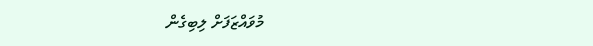މުވައްޒަފަށް ލިބިގެން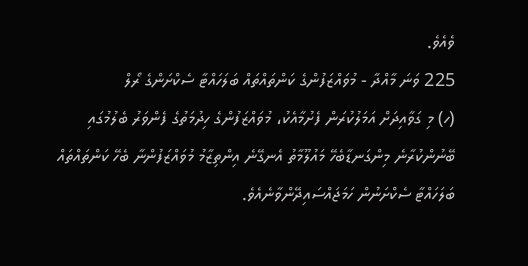ވެއެވެ.
225 ވަނަ މާއްދާ - މުވައްޒަފުންގެ ކަންތައްތައް ބަލަހައްޓާ ސެކްށަންގެ ރޯލް
(ހ) މި ގަވާއިދަށް އަމަލުކުރަން ފެށުމާއެކު، މުވައްޒަފުންގެ ހިދުމަތުގެ ފެންވަރު ބެލުމުގައި ބޭނުންކުރާނެ މިންގަނޑާބެހޭ މައުލޫމާތު އެނގޭނެ އިންތިޒާމު މުވައްޒަފުންނާ ބެހޭ ކަންތައްތައް ބަލަހައްޓާ ސެކްށަނުން ހަމަޖައްސައިދޭންވާނެއެވެ.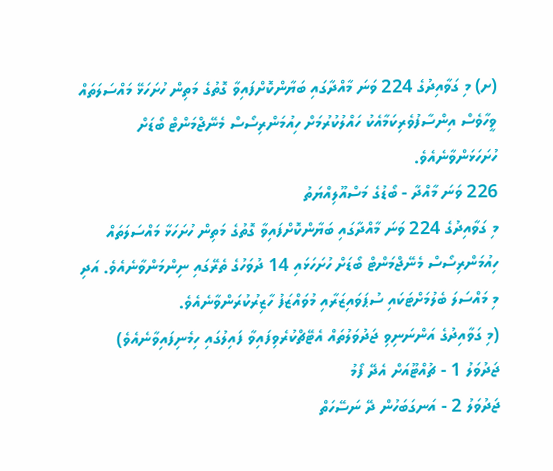(ށ) މި ގަވާއިދުގެ 224 ވަނަ މާއްދާގައި ބަޔާންކޮށްފައިވާ ގޮތުގެ މަތިން ހުށަހަޅޭ މައްސަލަތައް ވީހާވެސް އިންސާފުވެރިކަމާއެކު ހައްލުކުރުމަށް ހިއުމަންރިސޯސް މެނޭޖްމަންޓް ބޯޑަށް ހުށަހަޅަންވާނެއެވެ.
226 ވަނަ މާއްދާ - ބޯޑުގެ މަސްއޫލިއްޔަތު
މި ގަވާއިދުގެ 224 ވަނަ މާއްދާގައި ބަޔާންކޮށްފައިވާ ގޮތުގެ މަތިން ހުށަހަޅާ މައްސަލަތައް ހިއުމަންރިސޯސް މެނޭޖްމަންޓް ބޯޑަށް ހުށަހަޅައި 14 ދުވަހުގެ ތެރޭގައި ނިންމަންވާނެއެވެ. އަދި މި މައްސަލަ ބެލުމަށްޓަކައި ސުޕަވައިޒަރާއި މުވައްޒަފު ހާޒިރުކުރަންވާނެއެވެ.
(މި ގަވާއިދުގެ އަންނަނިވި ޖަދުވަލުތައް އެޓޭޗްކުރެވިފައިވާ ފައިލުގައި ހިމެނިފައިވާނެއެވެ)
ޖަދުވަލު 1 - ޗުއްޓޫއަށް އެދޭ ފޯމު
ޖަދުވަލު 2 - އަނގަބަހުން ދޭ ނަސޭހަތް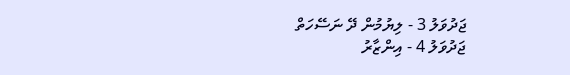ޖަދުވަލު 3 - ލިޔުމުން ދޭ ނަސޭހަތް
ޖަދުވަލު 4 - އިންޒާރު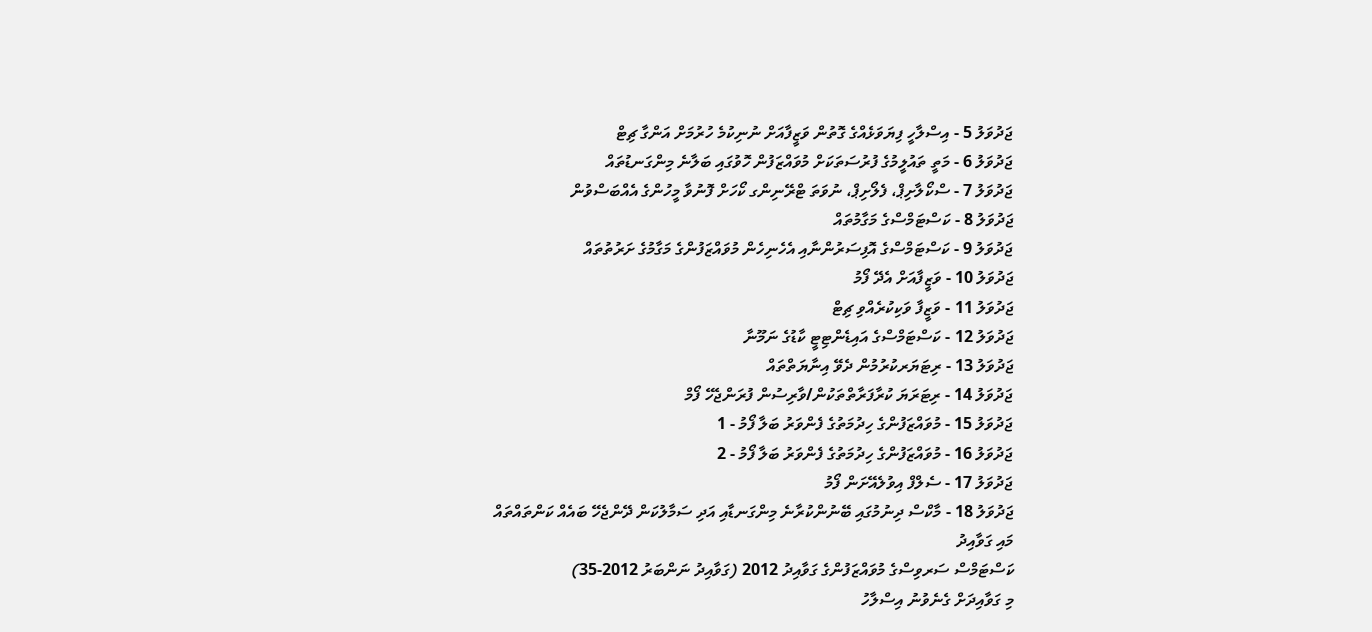ޖަދުވަލު 5 - އިސްލާހީ ފިޔަވަޅެއްގެ ގޮތުން ވަޒީފާއަށް ނުނިކުމެ ހުރުމަށް އަންގާ ޗިޓް
ޖަދުވަލު 6 - މަތީ ތައުލީމުގެ ފުރުސަތަކަށް މުވައްޒަފުން ހޮވުގައި ބަލާނެ މިންގަނޑުތައް
ޖަދުވަލު 7 - ސްކޯލާށިޕް، ފެލޯށިޕް، ނުވަތަ ޓްރޭނިންގ ކޯހަށް ފޮނުވާ މީހުންގެ އެއްބަސްވުން
ޖަދުވަލު 8 - ކަސްޓަމްސްގެ މަގާމުތައް
ޖަދުވަލު 9 - ކަސްޓަމްސްގެ އޮފިސަރުންނާއި އެހެނިހެން މުވައްޒަފުންގެ މަގާމުގެ ށަރުތުތައް
ޖަދުވަލު 10 - ވަޒީފާއަށް އެދޭ ފޯމު
ޖަދުވަލު 11 - ވަޒީފާ ވަކިކުރެއްވި ޗިޓް
ޖަދުވަލު 12 - ކަސްޓަމްސްގެ އައިޑެންޓިޓީ ކާޑުގެ ނަމޫނާ
ޖަދުވަލު 13 - ރިޓަޔަރކުރުމުން ދެވޭ އިނާޔަތްތައް
ޖަދުވަލު 14 - ރިޓަރަޔަ ކުރާފަރާތްތަކުން/ވާރިސުން ފުރަންޖެހޭ ފޯމް
ޖަދުވަލު 15 - މުވައްޒަފުންގެ ހިދުމަތުގެ ފެންވަރު ބަލާ ފޯމު - 1
ޖަދުވަލު 16 - މުވައްޒަފުންގެ ހިދުމަތުގެ ފެންވަރު ބަލާ ފޯމު - 2
ޖަދުވަލު 17 - ސެލްފް އިވުލެއޭށަން ފޯމު
ޖަދުވަލު 18 - މާކްސް ދިނުމުގައި ބޭނުންކުރާނެ މިންގަނޑާއި އަދި ސަމާލުކަން ދޭންޖެހޭ ބައެއް ކަންތައްތައް
މައި ގަވާއިދު
ކަސްޓަމްސް ސަރވިސްގެ މުވައްޒަފުންގެ ގަވާއިދު 2012 (ގަވާއިދު ނަންބަރު 2012-35)
މި ގަވާއިދަށް ގެނެވުނު އިސްލާހު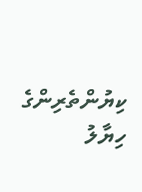ކިޔުންތެރިންގެ ހިޔާލު